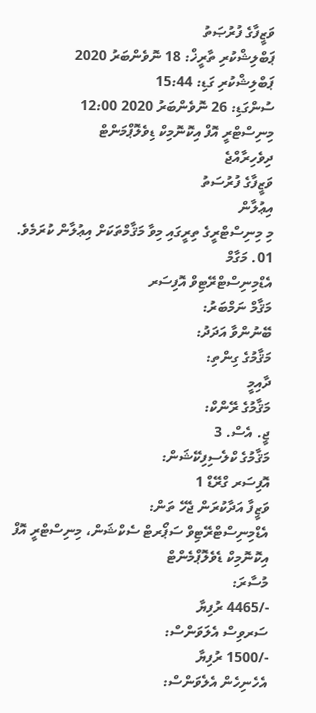ވަޒީފާގެ ފުރުޞަތު
ޕަބްލިޝްކުރި ތާރީޚް: 18 ނޮވެންބަރު 2020
ޕަބްލިޝްކުރި ގަޑި: 15:44
ސުންގަޑި: 26 ނޮވެންބަރު 2020 12:00
މިނިސްޓްރީ އޮފް އިކޮނޮމިކް ޑިވެލޮޕްމަންޓް
ދިވެހިރާއްޖެ
ވަޒީފާގެ ފުރުސަތު
އިޢުލާން
މި މިނިސްޓްރީގެ ތިރީގައި މިވާ މަޤާމްތަކަށް އިޢުލާން ކުރަމެވެ.
01. މަގާމް
އެޑްމިނިސްޓްރޭޓިވް އޮފިސަރ
މަޤާމް ނަމްބަރު:
ބޭނުންވާ އަދަދު:
މަޤާމުގެ ގިންތި:
ދާއިމީ
މަޤާމުގެ ރޭންކް:
ޖީ. އެސް. 3
މަޤާމުގެ ކްލެސިފިކޭޝަން:
އޮފިސަރ ގްރޭޑް 1
ވަޒީފާ އަދާކުރަން ޖެހޭ ތަން:
އެޑްމިނިސްޓްރޭޓިވް ސަޕޯރޓް ސެކްޝަން، މިނިސްޓްރީ އޮފް އިކޮނޮމިކް ޑެވެލޮޕްމެންޓް
މުސާރަ:
-/4465 ރުފިޔާ
ސަރވިސް އެލަވަންސް:
-/1500 ރުފިޔާ
އެހެނިހެން އެލެވަންސް: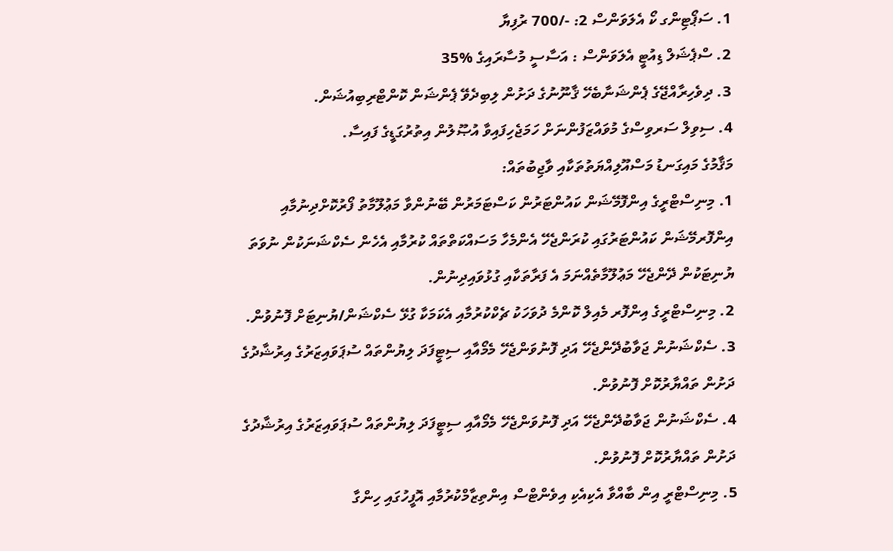1. ސަޕޯޓިންގ ކޯ އެލަވަންސް 2: -/700 ރުފިޔާ
2. ސްޕެޝަލް ޑިއުޓީ އެލަވަންސް : އަސާސީ މުސާރައިގެ %35
3. ދިވެހިރާއްޖޭގެ ޕެންޝަނާބެހޭ ޤާނޫނުގެ ދަށުން ލިބިދެވޭ ޕެންޝަން ކޮންޓްރިބިއުޝަން.
4. ސިވިލް ސަރވިސްގެ މުވައްޒަފުންނަށް ހަމަޖެހިފައިވާ އުޞޫލުން އިތުރުގަޑީގެ ފައިސާ.
މަޤާމުގެ މައިގަނޑު މަސްއޫލިއްޔަތުތަކާއި ވާޖިބުތައް:
1. މިނިސްޓްރީގެ އިންފޮމޭޝަން ކައުންޓަރުން ކަސްޓަމަރުން ބޭނުންވާ މަޢުލޫމާތު ފޯރުކޮށްދިނުމާއި އިންފޮރމޭޝަން ކައުންޓަރުގައި ކުރަންޖެހޭ އެންމެހާ މަސައްކަތްތައް ކުރުމާއި އެހެން ސެކްޝަނަކުން ނުވަތަ ޔުނިޓަކުން ދޭންޖެހޭ މަޢުލޫމާތެއްނަމަ އެ ފަރާތަކާއި ގުޅުވައިދިނުން.
2. މިނިސްޓްރީގެ އިންފޮރ މެއިލް ކޮންމެ ދުވަހަކު ޗެކްކުރުމާއި އެކަމަކާ ގުޅޭ ސެކްޝަން/ޔުނިޓަށް ފޮނުވުން.
3. ސެކްޝަނުން ޖަވާބުދޭންޖެހޭ އަދި ފޮނުވަންޖެހޭ މެމޯއާއި ސިޓީފަދަ ލިޔުންތައް ސުޕަވައިޒަރުގެ އިރުޝާދުގެ ދަށުން ތައްޔާރުކޮށް ފޮނުވުން.
4. ސެކްޝަނުން ޖަވާބުދޭންޖެހޭ އަދި ފޮނުވަންޖެހޭ މެމޯއާއި ސިޓީފަދަ ލިޔުންތައް ސުޕަވައިޒަރުގެ އިރުޝާދުގެ ދަށުން ތައްޔާރުކޮށް ފޮނުވުން.
5. މިނިސްޓްރީ އިން ބާއްވާ އެކިއެކި އިވެންޓްސް އިންތިޒާމްކުރުމާއި އޮފީހުގައި ހިންގާ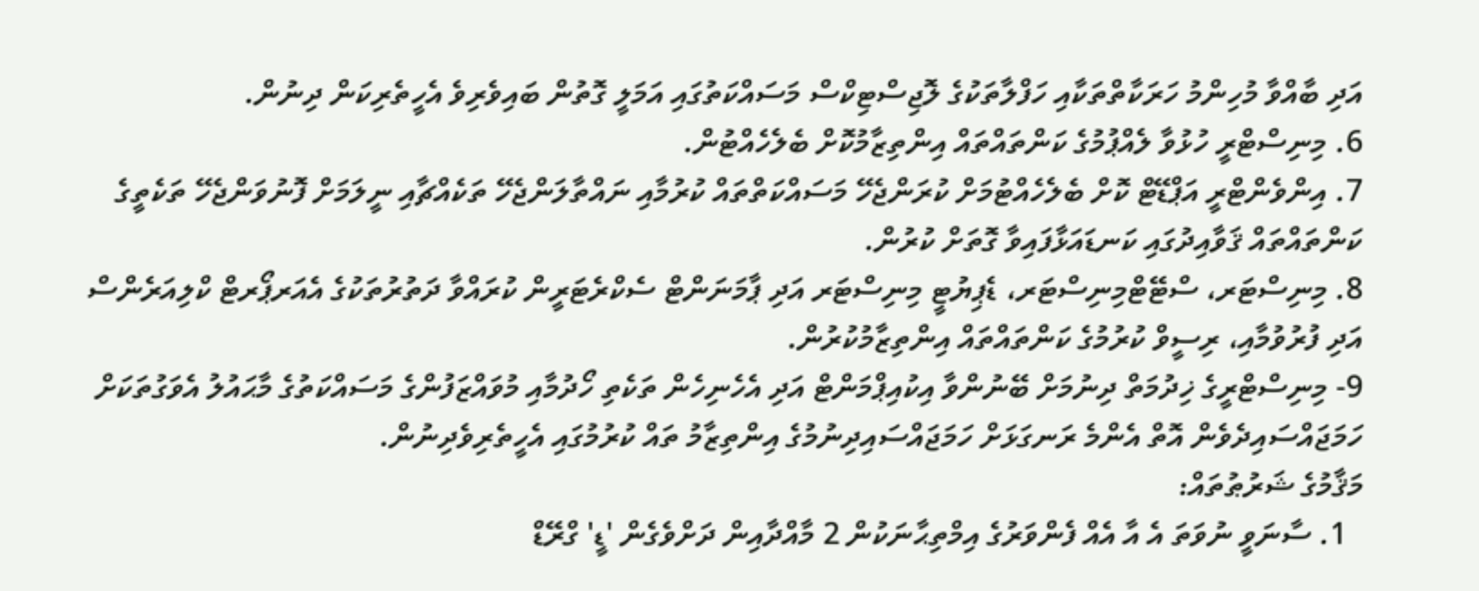އަދި ބާއްވާ މުހިންމު ހަރަކާތްތަކާއި ހަފްލާތަކުގެ ލޮޖިސްޓިކްސް މަސައްކަތުގައި އަމަލީ ގޮތުން ބައިވެރިވެ އެހީތެރިކަން ދިނުން.
6. މިނިސްޓްރީ ހުޅުވާ ލެއްޕުމުގެ ކަންތައްތައް އިންތިޒާމުކޮށް ބެލެހެއްޓުން.
7. އިންވެންޓްރީ އަޕްޑޭޓް ކޮށް ބެލެހެއްޓުމަށް ކުރަންޖެހޭ މަސައްކަތްތައް ކުރުމާއި ނައްތާލަންޖެހޭ ތަކެއްޗާއި ނީލަމަށް ފޮނުވަންޖެހޭ ތަކެތީގެ ކަންތައްތައް ޤަވާއިދުގައި ކަނޑައަޅާފައިވާ ގޮތަށް ކުރުން.
8. މިނިސްޓަރ، ސްޓޭޓްމިނިސްޓަރ، ޑެޕިޔުޓީ މިނިސްޓަރ އަދި ޕާމަނަންޓް ސެކްރެޓަރީން ކުރައްވާ ދަތުރުތަކުގެ އެއަރޕޯރޓް ކްލިއަރެންސް އަދި ފުރުވުމާއި، ރިސީވް ކުރުމުގެ ކަންތައްތައް އިންތިޒާމުކުރުން.
9- މިނިސްޓްރީގެ ޚިދުމަތް ދިނުމަށް ބޭނުންވާ އިކުއިޕްމަންޓް އަދި އެހެނިހެން ތަކެތި ހޯދުމާއި މުވައްޒަފުންގެ މަސައްކަތުގެ މާޙައުލު އެވަގުތަކަށް ހަމަޖައްސައިދެވެން އޮތް އެންމެ ރަނގަޅަށް ހަމަޖައްސައިދިނުމުގެ އިންތިޒާމު ތައް ކުރުމުގައި އެހީތެރިވެދިނުން.
މަޤާމުގެ ޝަރުޠުތައް:
  1. ސާނަވީ ނުވަތަ އެ އާ އެއް ފެންވަރުގެ އިމްތިޙާނަކުން 2 މާއްދާއިން ދަށްވެގެން 'ޑީ' ގްރޭޑް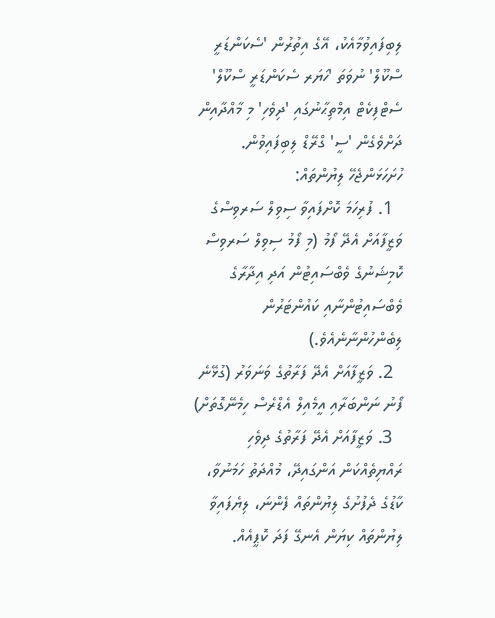ލިބިފައިވުމާއެކު، އޭގެ އިތުރުން 'ސެކަންޑަރީ ސްކޫލް' ނުވަތަ 'ހަޔަރ ސެކަންޑަރީ ސްކޫލް' ސެޓްފިކެޓް އިމްތިޙާނުގައި 'ދިވެހި' މި މާއްދާއިން ދަށްވެގެން 'ސީ' ގްރޭޑް ލިބިފައިވުން.
ހުށަހަޅަންޖެހޭ ލިޔުންތައް:
  1. ފުރިހަމަ ކޮށްފައިވާ ސިވިލް ސަރވިސްގެ ވަޒީފާއަށް އެދޭ ފޯމު (މި ފޯމު ސިވިލް ސަރވިސް ކޮމިޝަނުގެ ވެބްސައިޓުން އަދި އިދާރާގެ ވެބްސައިޓުންނާއި ކައުންޓަރުން ލިބެންހުންނާނެއެވެ.)
  2. ވަޒީފާއަށް އެދޭ ފަރާތުގެ ވަނަވަރު (ގުޅޭނެ ފޯނު ނަންބަރާއި އީމެއިލް އެޑްރެސް ހިމެނޭގޮތަށް)
  3. ވަޒީފާއަށް އެދޭ ފަރާތުގެ ދިވެހި ރައްޔިތެއްކަން އަންގައިދޭ، މުއްދަތު ހަމަނުވާ، ކާޑުގެ ދެފުށުގެ ލިޔުންތައް ފެންނަ، ލިޔެފައިވާ ލިޔުންތައް ކިޔަން އެނގޭ ފަދަ ކޮޕީއެއް.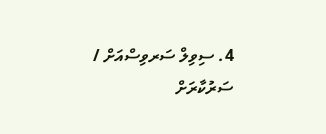4. ސިވިލް ސަރވިސްއަށް / ސަރުކާރަށް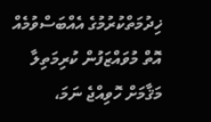ޚިދުމަތްކުރުމުގެ އެއްބަސްވުމެއް އޮތް މުވައްޒަފުން ކުރިމަތިލާ މަޤާމަށް ހޮވިއްޖެ ނަމަ،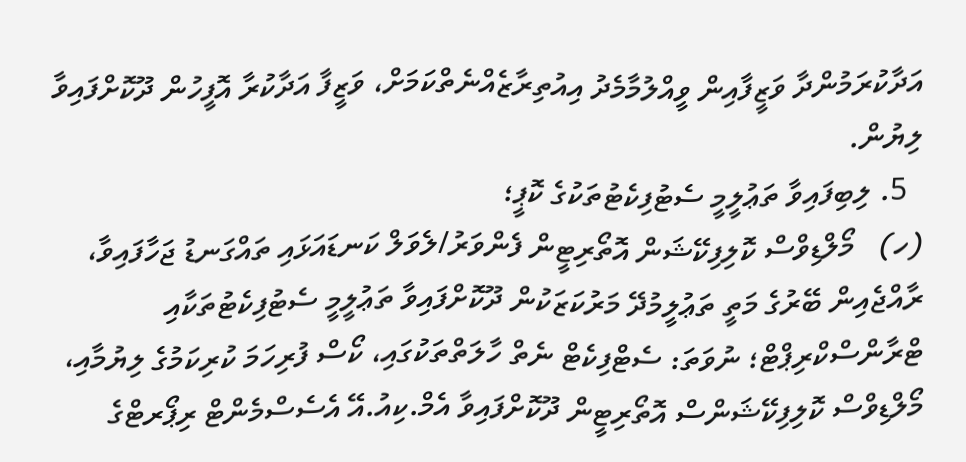އަދާކުރަމުންދާ ވަޒީފާއިން ވީއްލުމާމެދު އިއުތިރާޒެއްނެތްކަމަށް، ވަޒީފާ އަދާކުރާ އޮފީހުން ދޫކޮށްފައިވާ ލިޔުން.
  5. ލިބިފައިވާ ތަޢުލީމީ ސެޓުފިކެޓުތަކުގެ ކޮޕީ؛
(ހ)   މޯލްޑިވްސް ކޮލިފިކޭޝަން އޮތޯރިޓީން ފެންވަރު/ލެވަލް ކަނޑައަޅައި ތައްގަނޑު ޖަހާފައިވާ، ރާއްޖެއިން ބޭރުގެ މަތީ ތަޢުލީމުދޭ މަރުކަޒަކުން ދޫކޮށްފައިވާ ތަޢުލީމީ ސެޓުފިކެޓުތަކާއި ޓްރާންސްކްރިޕްޓް؛ ނުވަތަ: ސެޓްފިކެޓް ނެތް ހާލަތްތަކުގައި، ކޯސް ފުރިހަމަ ކުރިކަމުގެ ލިޔުމާއި، މޯލްޑިވްސް ކޮލިފިކޭޝަންސް އޮތޯރިޓީން ދޫކޮށްފައިވާ އެމް.ކިއު.އޭ އެސެސްމެންޓް ރިޕޯރޓްގެ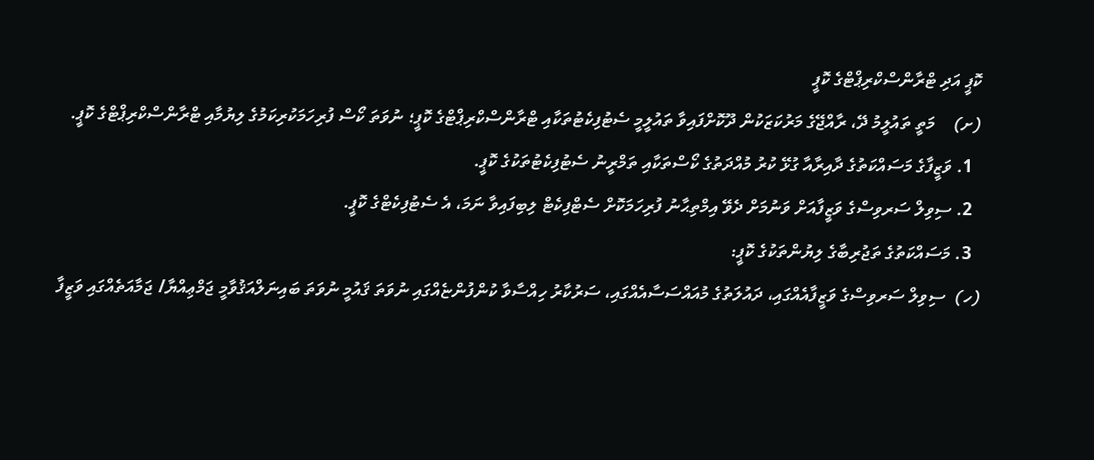ކޮޕީ އަދި ޓްރާންސްކްރިޕްޓްގެ ކޮޕީ
(ށ)    މަތީ ތައުލީމު ދޭ، ރާއްޖޭގެ މަރުކަޒަކުން ދޫކޮށްފައިވާ ތައުލީމީ ސެޓުފިކެޓުތަކާއި ޓްރާންސްކްރިޕްޓްގެ ކޮޕީ؛ ނުވަތަ ކޯސް ފުރިހަމަކުރިކަމުގެ ލިޔުމާއި ޓްރާންސްކްރިޕްޓްގެ ކޮޕީ.
  1. ވަޒީފާގެ މަސައްކަތުގެ ދާއިރާއާ ގުޅޭ ކުރު މުއްދަތުގެ ކޯސްތަކާއި ތަމްރީނު ސެޓުފިކެޓުތަކުގެ ކޮޕީ.
  2. ސިވިލް ސަރވިސްގެ ވަޒީފާއަށް ވަނުމަށް ދެވޭ އިމްތިޙާނު ފުރިހަމަކޮށް ސެޓްފިކެޓް ލިބިފައިވާ ނަމަ، އެ ސެޓުފިކެޓްގެ ކޮޕީ.
  3. މަސައްކަތުގެ ތަޖުރިބާގެ ލިޔުންތަކުގެ ކޮޕީ:
(ހ)  ސިވިލް ސަރވިސްގެ ވަޒީފާއެއްގައި، ދައުލަތުގެ މުއައްސަސާއެއްގައި، ސަރުކާރު ހިއްސާވާ ކުންފުންޏެއްގައި ނުވަތަ ޤައުމީ ނުވަތަ ބައިނަލްއަޤުވާމީ ޖަމްޢިއްޔާ/ ޖަމާއަތެއްގައި ވަޒީފާ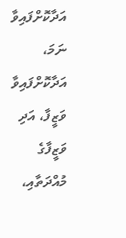އަދާކޮށްފައިވާ ނަމަ، އަދާކޮށްފައިވާ ވަޒީފާ، އަދި ވަޒީފާގެ މުއްދަތާއި،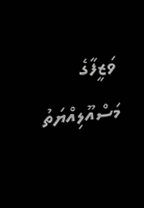ވަޒީފާގެ މަސްއޫލިއްޔަތު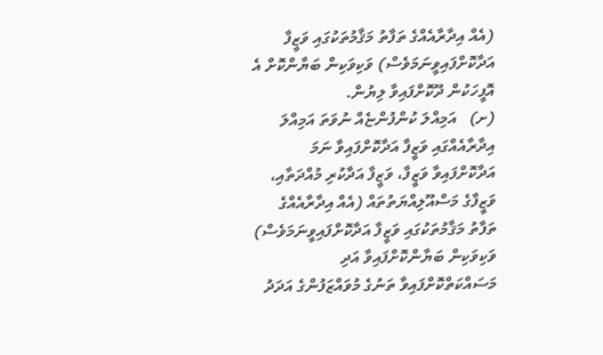(އެއް އިދާރާއެއްގެ ތަފާތު މަޤާމުތަކުގައި ވަޒީފާ އަދާކޮށްފައިވީނަމަވެސް) ވަކިވަކިން ބަޔާންކޮށް އެ އޮފީހަކުން ދޫކޮށްފައިވާ ލިޔުން.
(ށ)   އަމިއްލަ ކުންފުންޏެއް ނުވަތަ އަމިއްލަ އިދާރާއެއްގައި ވަޒީފާ އަދާކޮށްފައިވާ ނަމަ އަދާކޮށްފައިވާ ވަޒީފާ، ވަޒީފާ އަދާކުރި މުއްދަތާއި، ވަޒީފާގެ މަސްއޫލިއްޔަތުތައް (އެއް އިދާރާއެއްގެ ތަފާތު މަޤާމުތަކުގައި ވަޒީފާ އަދާކޮށްފައިވީނަމަވެސް) ވަކިވަކިން ބަޔާންކޮށްފައިވާ އަދި މަސައްކަތްކޮށްފައިވާ ތަނުގެ މުވައްޒަފުންގެ އަދަދު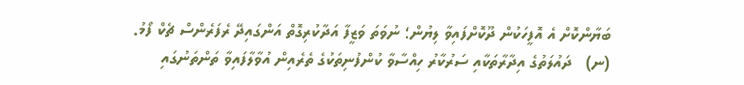ބަޔާންކޮށް އެ އޮފީހަކުން ދޫކޮށްފައިވާ ލިޔުން؛ ނުވަތަ ވަޒީފާ އަދާކުރިގޮތް އަންގައިދޭ ރެފަރެންސް ޗެކް ފޯމު.
(ނ)   ދައުލަތުގެ އިދާރާތަކާއި ސަރުކާރު ހިއްސާވާ ކުންފުނިތަކުގެ ތެރެއިން އުވާލާފައިވާ ތަންތަނުގައި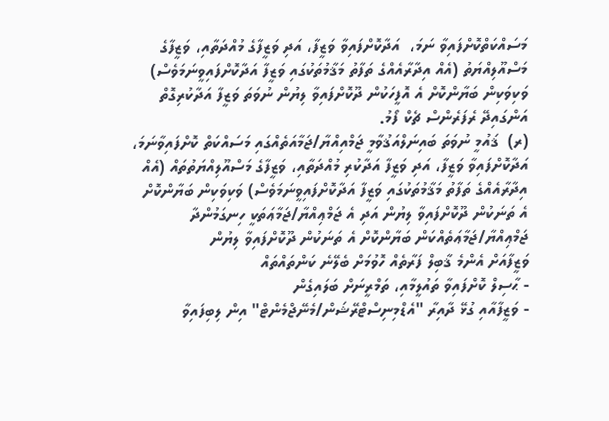މަސައްކަތްކޮށްފައިވާ ނަމަ،  އަދާކޮށްފައިވާ ވަޒީފާ، އަދި ވަޒީފާގެ މުއްދަތާއި، ވަޒީފާގެ މަސްއޫލިއްޔަތު (އެއް އިދާރާއެއްގެ ތަފާތު މަޤާމުތަކުގައި ވަޒީފާ އަދާކޮށްފައިވީނަމަވެސް) ވަކިވަކިން ބަޔާންކޮށް އެ އޮފީހަކުން ދޫކޮށްފައިވާ ލިޔުން ނުވަތަ ވަޒީފާ އަދާކުރިގޮތް އަންގައިދޭ ރެފަރެންސް ޗެކް ފޯމު.
(ރ)  ޤައުމީ ނުވަތަ ބައިނަލްއަޤުވާމީ ޖަމްއިއްޔާ/ޖަމާއަތެއްގައި މަސައްކަތް ކޮށްފައިވާނަމަ، އަދާކޮށްފައިވާ ވަޒީފާ، އަދި ވަޒީފާ އަދާކުރި މުއްދަތާއި، ވަޒީފާގެ މަސްއޫލިއްޔަތުތައް (އެއް އިދާރާއެއްގެ ތަފާތު މަޤާމުތަކުގައި ވަޒީފާ އަދާކޮށްފައިވީނަމަވެސް) ވަކިވަކިން ބަޔާންކޮށް އެ ތަނަކުން ދޫކޮށްފައިވާ ލިޔުން އަދި އެ ޖަމްޢިއްޔާ/ޖަމާޢަތަކީ ހިނގަމުންދާ ޖަމްޢިއްޔާ/ޖަމާޢަތެއްކަން ބަޔާންކޮށް އެ ތަނަކުން ދޫކޮށްފައިވާ ލިޔުން
ވަޒީފާއަށް އެންމެ ޤާބިލް ފަރާތެއް ހޮވުމަށް ބެލޭނެ ކަންތައްތައް
- ޙާސިލް ކޮށްފައިވާ ތައުލީމާއި، ތަމްރީނަށް ބަލައިގެން
- ވަޒީފާއާއި ގުޅޭ ދާއިރާ "އެޑްމިނިސްޓްރޭޝަން/މެނޭޖްމެންޓް" އިން ލިބިފައިވާ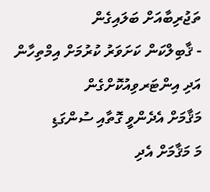ތަޖުރިބާއަށް ބަލައިގެން
- ޤާބިލްކަން ކަށަވަރު ކުރުމަށް އިމްތިހާން އަދި އިންޓަރވިއުކޮށްގެން
މަޤާމަށް އެދެންވީ ގޮތާއި ސުންގަޑި
މަ މަޤާމަށް އެދި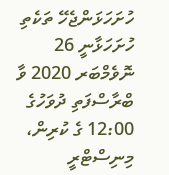ހުށަހަޅަންޖެހޭ ތަކެތި ހުށަހަޅާނީ 26 ނޮވެމްބަރ 2020 ވާ ބްރާސްފަތި ދުވަހުގެ 12:00 ގެ ކުރިން، މިނިސްޓްރީ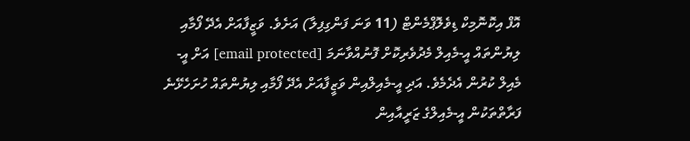އޮފް އިކޮނޮމިކް ޑިވެލޮޕްމެންޓް (11 ވަނަ ފަންގިފިލާ) އަށެވެ. ވަޒީފާއަށް އެދޭ ފޯމާއި ލިޔުންތައް އީ-މެއިލް މެދުވެރިކޮށް ފޮނުއްވާނަމަ [email protected] އަށް އީ-މެއިލް ކުރުން އެދެމެވެ. އަދި އީ-މެއިލްއިން ވަޒީފާއަށް އެދޭ ފޯމާއި ލިޔުންތައް ހުށަހެޅޭނެ ފަރާތްތަކުން އީ-މެއިލްގެ ޒަރީއާއިން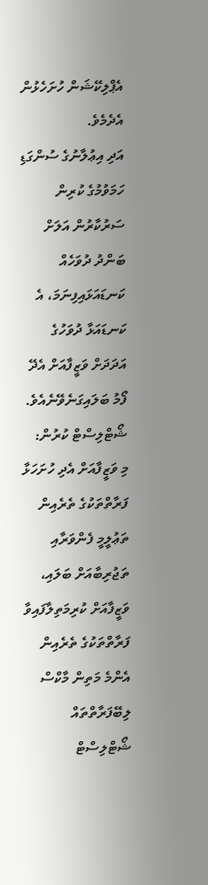އެޕްލިކޭޝަން ހުށަހެޅުން އެދެމެވެ.
އަދި އިޢުލާނުގެ ސުންގަޑި ހަމަވުމުގެ ކުރިން ސަރުކާރުން އަލަށް ބަންދު ދުވަހެއް ކަނޑައަޅައިފިނަމަ، އެ ކަނޑައަޅާ ދުވަހުގެ އަދަދަށް ވަޒީފާއަށް އެދޭ ފޯމު ބަލައިގަނެވޭނެއެވެ.
ޝޯޓްލިސްޓް ކުރުން:
މި ވަޒީފާއަށް އެދި ހުށަހަޅާ ފަރާތްތަކުގެ ތެރެއިން ތަޢުލީމީ ފެންވަރާއި ތަޖުރިބާއަށް ބަލައި، ވަޒީފާއަށް ކުރިމަތިލާފައިވާ ފަރާތްތަކުގެ ތެރެއިން އެންމެ މަތިން މާކްސް ލިބޭފަރާތްތައް ޝޯޓްލިސްޓް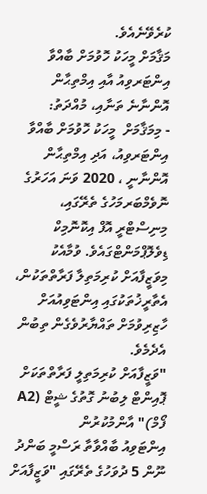ކުރެވޭނެއެވެ.
މަޤާމަށް މީހަކު ހޮވުމަށް ބާއްވާ އިންޓަރވިއު އާއި އިމްތިޙާން އޮންނާނެ ތަނާއި، މުއްދަތު:
- މިމަޤާމަށް  މީހަކު ހޮވުމަށް ބާއްވާ އިންޓަރވިއު، އަދި އިމްތިޙާން އޮންނާނީ ، 2020 ވަނަ އަހަރުގެ ނޮވެމްބަރމަހުގެ ތެރޭގައި، މިނިސްޓްރީ އޮފް އިކޮނޮމިކް ޑިވެލޮޕްމަންޓްގައެވެ. ވުމާއެކު މިވަޒީފާއަށް ކުރިމަތިލާ ފަރާތްތަކުން، އެތާރީޚުތަކުގައި އިންޓަވިއުއަށް ހާޒިރިވުމަށް ތައްޔާރުވެގެން ތިބުން އެދެމެވެ.
"ވަޒީފާއަށް ކުރިމަތިލީ ފަރާތްތަކަށް ޕޮއިންޓް ލިބުނު ގޮތުގެ ޝީޓް (A2 ފޯމް)" އާންމުކުރުން
އިންޓަވިއު ބާއްވާތާ ރަސްމީ ބަންދު ނޫން 5 ދުވަހުގެ ތެރޭގައި "ވަޒީފާއަށް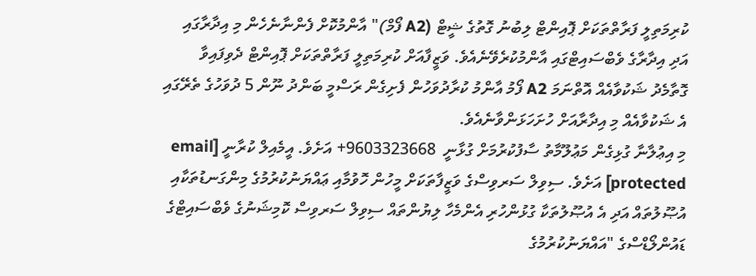ކުރިމަތިލީ ފަރާތްތަކަށް ޕޮއިންޓް ލިބުނު ގޮތުގެ ޝީޓް (A2 ފޯމް)" އާންމުކޮށް ފެންނާނެހެން މި އިދާރާގައި އަދި އިދާރާގެ ވެބްސައިޓްގައި އާންމުކުރެވޭނެއެވެ. ވަޒީފާއަށް ކުރިމަތިލީ ފަރާތްތަކަށް ޕޮއިންޓް ދެވިފައިވާ ގޮތާމެދު ޝަކުވާއެއް އޮތްނަމަ A2 ފޯމު އާންމު ކުރާދުވަހުން ފެށިގެން ރަސްމީ ބަންދު ނޫން 5 ދުވަހުގެ ތެރޭގައި އެ ޝަކުވާއެއް މި އިދާރާއަށް ހުށަހަޅަންވާނެއެވެ.
މި އިޢުލާނާ ގުޅިގެން މަޢުލޫމާތު ސާފުކުރުމަށް ގުޅާނީ  9603323668+ އަށެވެ. އީމެއިލް ކުރާނީ [email protected] އަށެވެ. ސިވިލް ސަރވިސްގެ ވަޒީފާތަކަށް މީހުން ހޮވުމާއި ޢައްޔަނުކުރުމުގެ މިންގަނޑުތަކާއި އުޞޫލުތައް އަދި އެ އުޞޫލުތަކާ ގުޅުންހުރި އެންމެހާ ލިޔުންތައް ސިވިލް ސަރވިސް ކޮމިޝަނުގެ ވެބްސައިޓްގެ ޑައުންލޯޑްސްގެ "އައްޔަނުކުރުމުގެ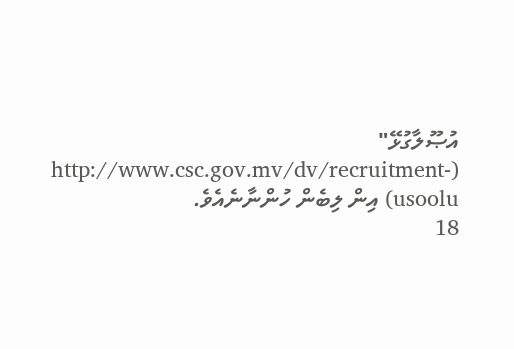އުޞޫލާގުޅޭ" (http://www.csc.gov.mv/dv/recruitment-usoolu) އިން ލިބެން ހުންނާނެއެވެ.
18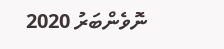ނޮވެންބަރު 2020